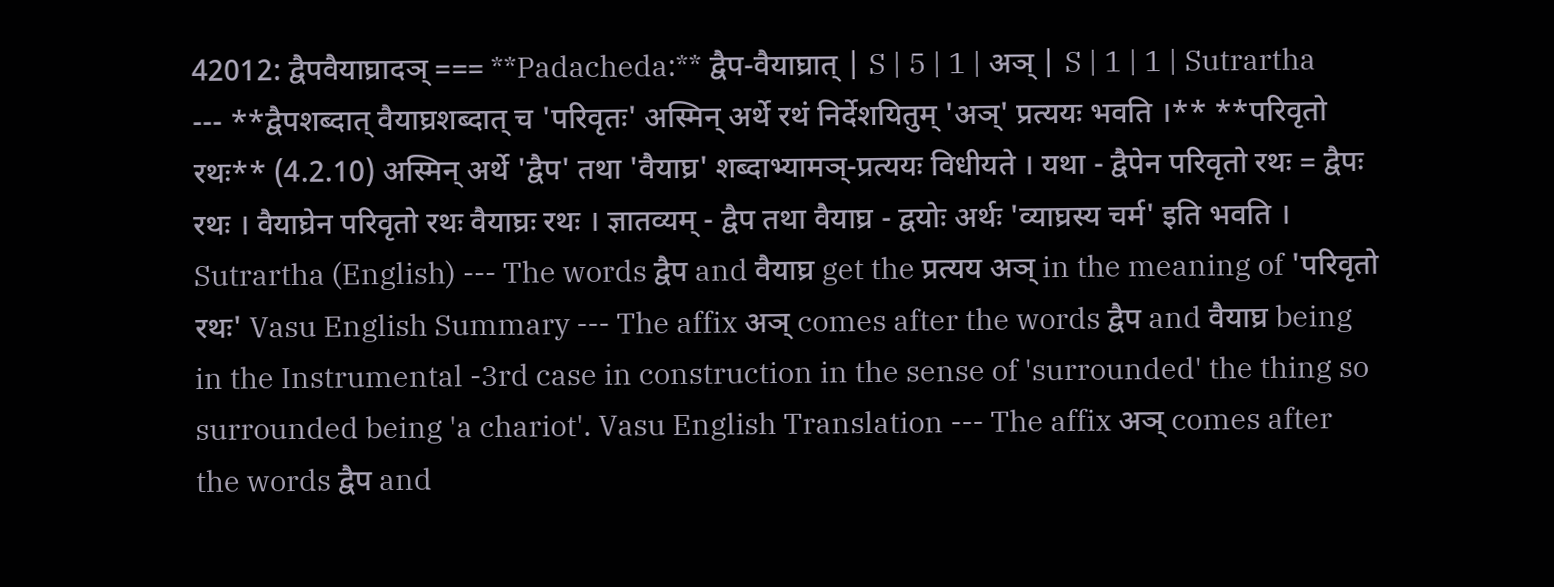42012: द्वैपवैयाघ्रादञ् === **Padacheda:** द्वैप-वैयाघ्रात् | S | 5 | 1 | अञ् | S | 1 | 1 | Sutrartha --- **द्वैपशब्दात् वैयाघ्रशब्दात् च 'परिवृतः' अस्मिन् अर्थे रथं निर्देशयितुम् 'अञ्' प्रत्ययः भवति ।** **परिवृतो रथः** (4.2.10) अस्मिन् अर्थे 'द्वैप' तथा 'वैयाघ्र' शब्दाभ्यामञ्-प्रत्ययः विधीयते । यथा - द्वैपेन परिवृतो रथः = द्वैपः रथः । वैयाघ्रेन परिवृतो रथः वैयाघ्रः रथः । ज्ञातव्यम् - द्वैप तथा वैयाघ्र - द्वयोः अर्थः 'व्याघ्रस्य चर्म' इति भवति । Sutrartha (English) --- The words द्वैप and वैयाघ्र get the प्रत्यय अञ् in the meaning of 'परिवृतो रथः' Vasu English Summary --- The affix अञ् comes after the words द्वैप and वैयाघ्र being in the Instrumental -3rd case in construction in the sense of 'surrounded' the thing so surrounded being 'a chariot'. Vasu English Translation --- The affix अञ् comes after the words द्वैप and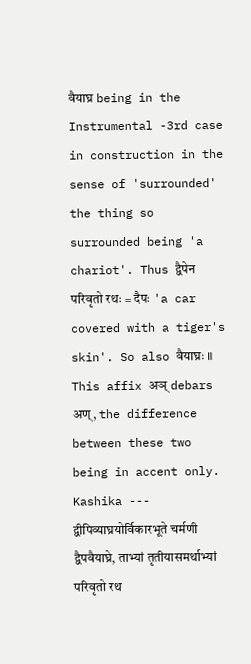वैयाघ्र being in the Instrumental -3rd case in construction in the sense of 'surrounded' the thing so surrounded being 'a chariot'. Thus द्वैपेन परिवृतो रथः = दैपः 'a car covered with a tiger's skin'. So also वैयाघ्रः ॥ This affix अञ् debars अण्, the difference between these two being in accent only. Kashika --- द्वीपिव्याघ्रयोर्विकारभूते चर्मणी द्वैपवैयाघ्रे, ताभ्यां तृतीयासमर्थाभ्यां परिवृतो रथ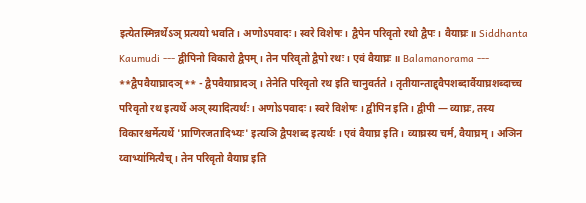इत्येतस्मिन्नर्थेऽञ् प्रत्ययो भवति। अणोऽपवादः। स्वरे विशेषः। द्वैपेन परिवृतो रथो द्वैपः। वैयाघ्रः॥ Siddhanta Kaumudi --- द्वीपिनो विकारो द्वैपम् । तेन परिवृतो द्वैपो रथः । एवं वैयाघ्रः ॥ Balamanorama --- **द्वैपवैयाघ्रादञ्** - द्वैपवैयाघ्रादञ् । तेनेति परिवृतो रथ इति चानुवर्तते । तृतीयान्ताद्द्वैपशब्दार्वैयाघ्रशब्दाच्च परिवृतो रथ इत्यर्थे अञ् स्यादित्यर्थः । अणोऽपवादः । स्वरे विशेषः । द्वीपिन इति । द्वीपी — व्याघ्रः, तस्य विकारश्चर्मेत्यर्थे 'प्राणिरजतादिभ्यः' इत्यञि द्वैपशब्द इत्यर्थः । एवं वैयाघ्र इति । व्याघ्रस्य चर्म, वैयाघ्रम् । अञिन य्वाभ्या॑मित्यैच् । तेन परिवृतो वैयाघ्र इति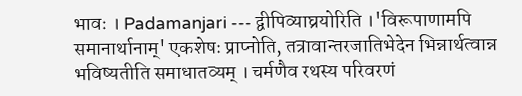भावः । Padamanjari --- द्वीपिव्याघ्रयोरिति ।'विरूपाणामपि समानार्थानाम्' एकशेषः प्राप्नोति, तत्रावान्तरजातिभेदेन भिन्नार्थत्वान्न भविष्यतीति समाधातव्यम् । चर्मणैव रथस्य परिवरणं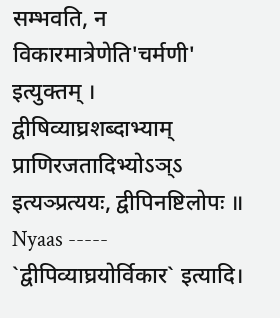सम्भवति, न विकारमात्रेणेति'चर्मणी' इत्युक्तम् । द्वीषिव्याघ्रशब्दाभ्याम् प्राणिरजतादिभ्योऽञ्ऽ इत्यञ्प्रत्ययः, द्वीपिनष्टिलोपः ॥ Nyaas ----- `द्वीपिव्याघ्रयोर्विकार` इत्यादि।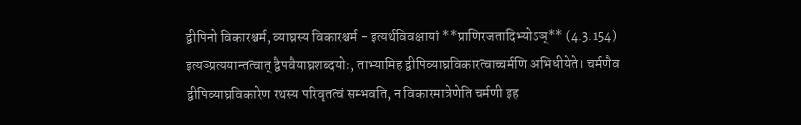द्वीपिनो विकारश्चर्म, व्याघ्रस्य विकारश्चर्म - इत्यर्थविवक्षायां **प्राणिरजतादिभ्योऽञ्** (4.3.154) इत्यञ्प्रत्ययान्तत्वात् द्वैपवैयाघ्रशब्दयोः, ताभ्यामिह द्वीपिव्याघ्रविकारत्वाच्चर्मणि अभिधीयेते। चर्मणैव द्वीपिव्याघ्रविकारेण रथस्य परिवृतत्वं सम्भवति, न विकारमात्रेणेति चर्मणी इह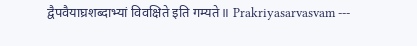द्वैपवैयाघ्रशब्दाभ्यां विवक्षिते इति गम्यते॥ Prakriyasarvasvam ---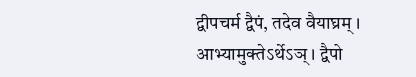द्वीपचर्म द्वैपं, तदेव वैयाघ्रम् । आभ्यामुक्तेऽर्थेऽञ् । द्वैपो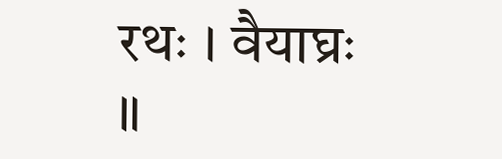रथः । वैयाघ्रः ॥